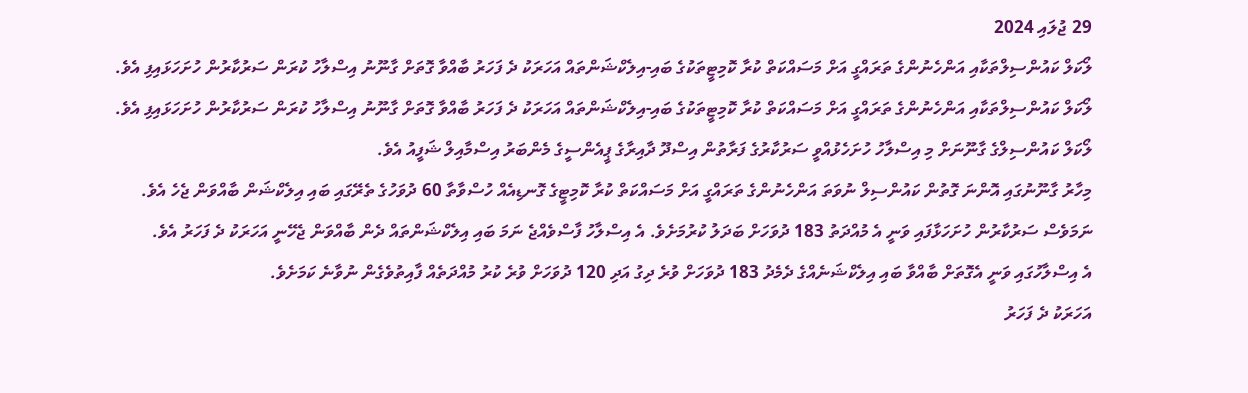29 ޖުލައި 2024
ލޯކަލް ކައުންސިލްތަކާއި އަންހެނުންގެ ތަރައްގީ އަށް މަސައްކަތް ކުރާ ކޮމިޓީތަކުގެ ބައި-އިލެކްޝަންތައް އަހަރަކު ދެ ފަހަރު ބާއްވާ ގޮތަށް ގާނޫނު އިސްލާހު ކުރަން ސަރުކާރުން ހުށަހަޅައިފި އެވެ.
ލޯކަލް ކައުންސިލްތަކާއި އަންހެނުންގެ ތަރައްގީ އަށް މަސައްކަތް ކުރާ ކޮމިޓީތަކުގެ ބައި-އިލެކްޝަންތައް އަހަރަކު ދެ ފަހަރު ބާއްވާ ގޮތަށް ގާނޫނު އިސްލާހު ކުރަން ސަރުކާރުން ހުށަހަޅައިފި އެވެ.
ލޯކަލް ކައުންސިލްގެ ގާނޫނަށް މި އިސްލާހު ހުށަހެޅުއްވީ ސަރުކާރުގެ ފަރާތުން އިސްދޫ ދާއިރާގެ ޕީއެންސީގެ މެންބަރު އިސްމާއިލް ޝަފީއު އެވެ.
މިހާރު ގާނޫނުގައި އޮންނަ ގޮތުން ކައުންސިލް ނުވަތަ އަންހެނުންގެ ތަރައްގީ އަށް މަސައްކަތް ކުރާ ކޮމިޓީގެ ގޮނޑިއެއް ހުސްވާތާ 60 ދުވަހުގެ ތެރޭގައި ބައި އިލެކްޝަން ބާއްވަން ޖެހެ އެވެ.
ނަމަވެސް ސަރުކާރުން ހުށަހަޅާފައި ވަނީ އެ މުއްދަތު 183 ދުވަހަށް ބަދަލު ކުރުމަށެވެ. އެ އިސްލާހު ފާސްވެއްޖެ ނަމަ ބައި އިލެކްޝަންތައް ދެން ބާއްވަން ޖެހޭނީ އަހަރަކު ދެ ފަހަރު އެވެ.
އެ އިސްލާހުގައި ވަނީ އެގޮތަށް ބާއްވާ ބައި އިލެކްޝަނެއްގެ ދެމެދު 183 ދުވަހަށް ވުރެ ދިގު އަދި 120 ދުވަހަށް ވުރެ ކުރު މުއްދަތެއް ފާއިތުވެގެން ނުވާނެ ކަމަށެވެ.
އަހަރަކު ދެ ފަހަރު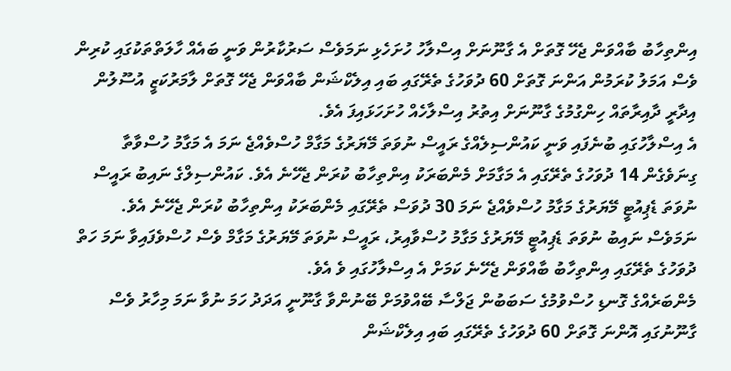އިންތިހާބު ބާއްވަން ޖެހޭ ގޮތަށް އެ ގާނޫނަށް އިސްލާހު ހުށަހެޅި ނަމަވެސް ސަރުކާރުން ވަނީ ބައެއް ހާލަތްތަކުގައި ކުރިން ވެސް އަމަލު ކުރަމުން އަންނަ ގޮތަށް 60 ދުވަހުގެ ތެރޭގައި ބައި އިލެކްޝަން ބާއްވަން ޖެހޭ ގޮތަށް ލާމަރުކަޒީ އުސޫލުން އިދާރީ ދާއިރާތައް ހިންގުމުގެ ގާނޫނަށް އިތުރު އިސްލާހެއް ހުށަހަޅައިފަ އެވެ.
އެ އިސްލާހުގައި ބުނެފައި ވަނީ ކައުންސިލެއްގެ ރައީސް ނުވަތަ މޭޔަރުގެ މަގާމް ހުސްވެއްޖެ ނަމަ އެ މަގާމު ހުސްވާތާ ގިނަވެގެން 14 ދުވަހުގެ ތެރޭގައި އެ މަގާމަށް މެންބަރަކު އިންތިހާބު ކުރަން ޖެހޭނެ އެވެ. ކައުންސިލްގެ ނައިބު ރައީސް ނުވަތަ ޑެޕިއުޓީ މޭޔަރުގެ މަގާމު ހުސްވެއްޖެ ނަމަ 30 ދުވަސް ތެރޭގައި މެންބަރަކު އިންތިހާބު ކުރަން ޖެހޭނެ އެވެ. ނަމަވެސް ނައިބު ނުވަތަ ޑެޕިއުޓީ މޭޔަރުގެ މަގާމު ހުސްވާއިރު، ރައީސް ނުވަތަ މޭޔަރުގެ މަގާމް ވެސް ހުސްވެފައިވާ ނަމަ ހަތް ދުވަހުގެ ތެރޭގައި އިންތިހާބު ބާއްވަން ޖެހޭނެ ކަމަށް އެ އިސްލާހުގައި ވެ އެވެ.
މެންބަރެއްގެ ގޮނޑި ހުސްވުމުގެ ސަބަބުން ޖަލްސާ ބޭއްވުމަށް ބޭނުންވާ ގާނޫނީ އަދަދު ހަމަ ނުވާ ނަމަ މިހާރު ވެސް ގާނޫނުގައި އޮންނަ ގޮތަށް 60 ދުވަހުގެ ތެރޭގައި ބައި އިލެކްޝަން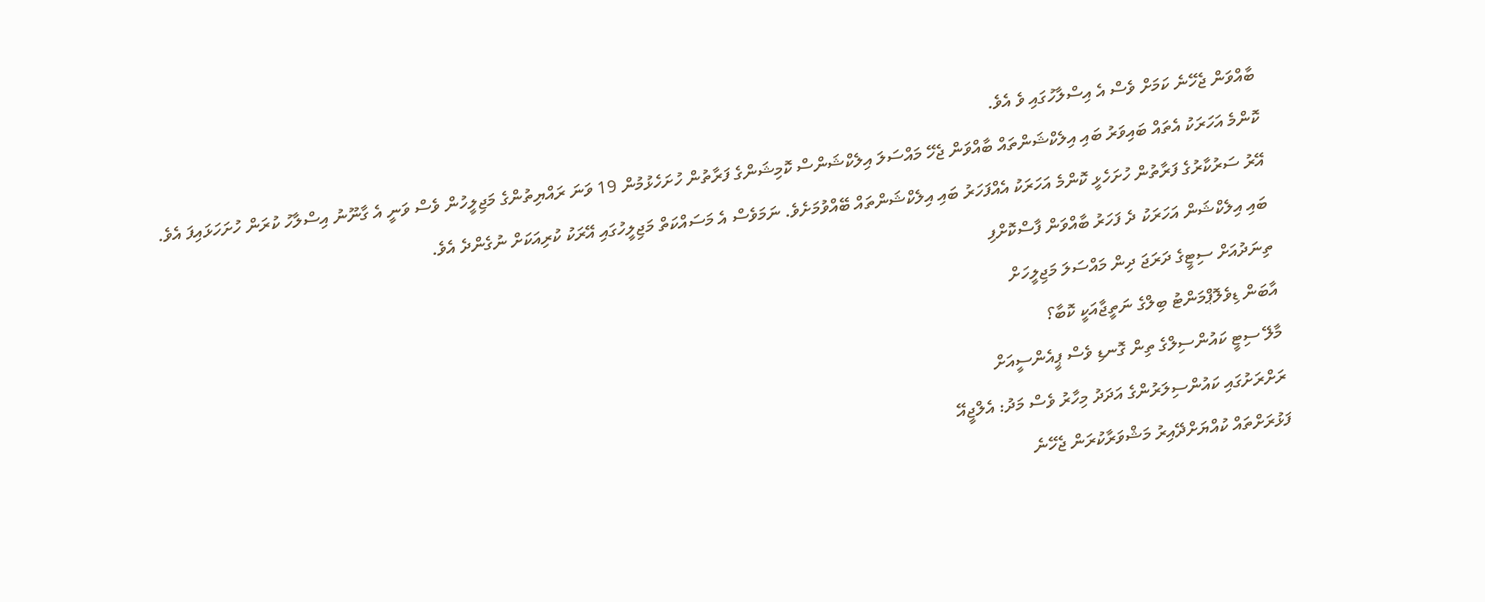ބާއްވަން ޖެހޭނެ ކަމަށް ވެސް އެ އިސްލާހުގައި ވެ އެވެ.
ކޮންމެ އަހަރަކު އެތައް ބައިވަރު ބައި އިލެކްޝަންތައް ބާއްވަން ޖެހޭ މައްސަލަ އިލެކްޝަންސް ކޮމިޝަންގެ ފަރާތުން ހުށަހެޅުމުން 19 ވަނަ ރައްޔިތުންގެ މަޖިލީހުން ވެސް ވަނީ އެ ގާނޫނު އިސްލާހު ކުރަން ހުށަހަޅައިފަ އެވެ.
އޭރު ސަރުކާރުގެ ފަރާތުން ހުށަހެޅީ ކޮންމެ އަހަރަކު އެއްފަހަރު ބައި އިލެކްޝަންތައް ބޭއްވުމަށެވެ. ނަމަވެސް އެ މަސައްކަތް މަޖިލީހުގައި އޭރަކު ކުރިއަކަށް ނުގެންދެ އެވެ.
ބައި އިލެކްޝަން އަހަރަކު ދެ ފަހަރު ބާއްވަން ފާސްކޮށްފި
ތިނަދުއަށް ސިޓީގެ ދަރަޖަ ދިން މައްސަލަ މަޖިލީހަށް
އާބަން ޑިވެލޮޕްމަންޓު ބިލްގެ ނަތީޖާއަކީ ކޮބާ؟
މާލޭ ސިޓީ ކައުންސިލްގެ ތިން ގޮނޑި ވެސް ޕީއެންސީއަށް
ރަށްރަށުގައި ކައުންސިލަރުންގެ އަދަދު މިހާރު ވެސް މަދު: އެލްޖީއޭ
ފަޅުރަށްތައް ކުއްޔަށްދޭއިރު މަޝްވަރާކުރަން ޖެހޭނެ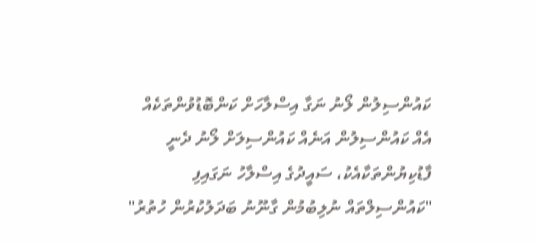ކައުންސިލުން ލޯނު ނަގާ އިސްލާހަށް ކަންބޮޑުވުންތަކެއް
އެއް ކައުންސިލުން އަނެއް ކައުންސިލަށް ލޯނު ދެނީ
ފާޑުކިޔުންތަކާއެކު، ސައީދުގެ އިސްލާހު ނަގައިފި
"ކައުންސިލްތައް ނުލިބުމުން ގާނޫނު ބަދަލުކުރުން ހުތުރު"